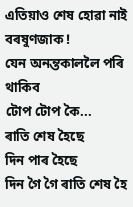এতিয়াও শেষ হোৱা নাই বৰষুণজাক !
যেন অনন্তকাললৈ পৰি থাকিব
টোপ টোপ কৈ...
ৰাতি শেষ হৈছে
দিন পাৰ হৈছে
দিন গৈ গৈ ৰাতি শেষ হৈ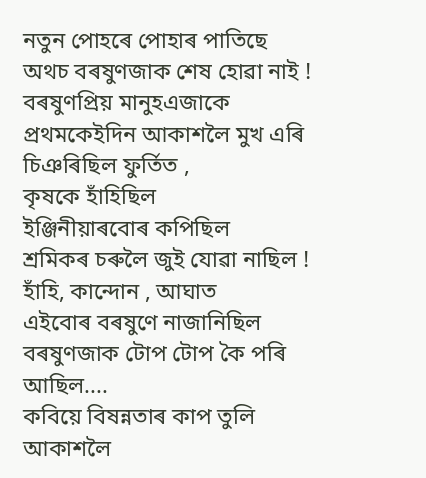নতুন পোহৰে পোহাৰ পাতিছে
অথচ বৰষুণজাক শেষ হোৱা নাই !
বৰষুণপ্ৰিয় মানুহএজাকে
প্ৰথমকেইদিন আকাশলৈ মুখ এৰি চিঞৰিছিল ফুৰ্তিত ,
কৃষকে হাঁহিছিল
ইঞ্জিনীয়াৰবোৰ কপিছিল
শ্ৰমিকৰ চৰুলৈ জুই যোৱা নাছিল !
হাঁহি, কান্দোন , আঘাত
এইবোৰ বৰষুণে নাজানিছিল
বৰষুণজাক টোপ টোপ কৈ পৰি আছিল....
কবিয়ে বিষন্নতাৰ কাপ তুলি
আকাশলৈ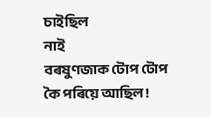চাইছিল
নাই
বৰষুণজাক টোপ টোপ কৈ পৰিয়ে আছিল !